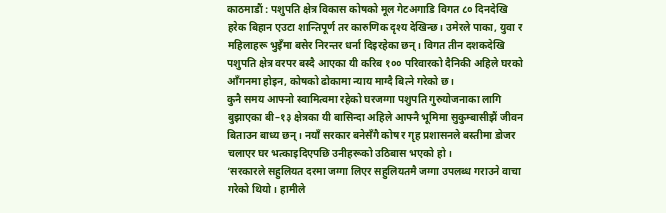काठमाडौं : पशुपति क्षेत्र विकास कोषको मूल गेटअगाडि विगत ८० दिनदेखि हरेक बिहान एउटा शान्तिपूर्ण तर कारुणिक दृश्य देखिन्छ। उमेरले पाका, युवा र महिलाहरू भुइँमा बसेर निरन्तर धर्ना दिइरहेका छन्। विगत तीन दशकदेखि पशुपति क्षेत्र वरपर बस्दै आएका यी करिब १०० परिवारको दैनिकी अहिले घरको आँगनमा होइन, कोषको ढोकामा न्याय माग्दै बित्ने गरेको छ।
कुनै समय आफ्नो स्वामित्वमा रहेको घरजग्गा पशुपति गुरुयोजनाका लागि बुझाएका बी–१३ क्षेत्रका यी बासिन्दा अहिले आफ्नै भूमिमा सुकुम्बासीझैं जीवन बिताउन बाध्य छन्। नयाँ सरकार बनेसँगै कोष र गृह प्रशासनले बस्तीमा डोजर चलाएर घर भत्काइदिएपछि उनीहरूको उठिबास भएको हो।
‘सरकारले सहुलियत दरमा जग्गा लिएर सहुलियतमै जग्गा उपलब्ध गराउने वाचा गरेको थियो। हामीले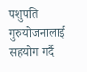पशुपति गुरुयोजनालाई सहयोग गर्दै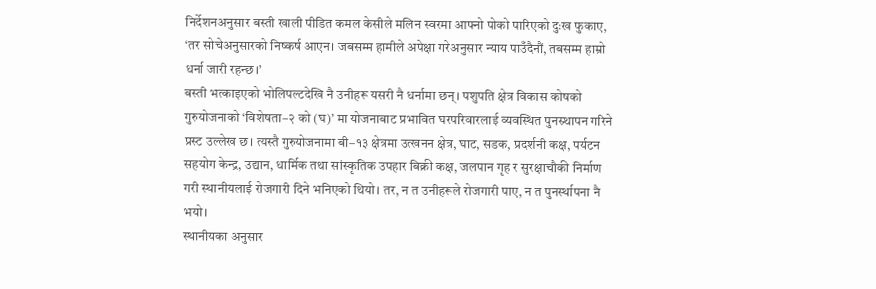निर्देशनअनुसार बस्ती खाली पीडित कमल केसीले मलिन स्वरमा आफ्नो पोको पारिएको दुःख फुकाए, ‘तर सोचेअनुसारको निष्कर्ष आएन। जबसम्म हामीले अपेक्षा गरेअनुसार न्याय पाउँदैनौं, तबसम्म हाम्रो धर्ना जारी रहन्छ।’
बस्ती भत्काइएको भोलिपल्टदेखि नै उनीहरू यसरी नै धर्नामा छन्। पशुपति क्षेत्र विकास कोषको गुरुयोजनाको ‘विशेषता–२ को (घ)’ मा योजनाबाट प्रभावित घरपरिवारलाई व्यवस्थित पुनस्र्थापन गरिने प्रस्ट उल्लेख छ। त्यस्तै गुरुयोजनामा बी–१३ क्षेत्रमा उत्खनन क्षेत्र, घाट, सडक, प्रदर्शनी कक्ष, पर्यटन सहयोग केन्द्र, उद्यान, धार्मिक तथा सांस्कृतिक उपहार बिक्री कक्ष, जलपान गृह र सुरक्षाचौकी निर्माण गरी स्थानीयलाई रोजगारी दिने भनिएको थियो। तर, न त उनीहरूले रोजगारी पाए, न त पुनर्स्थापना नै भयो।
स्थानीयका अनुसार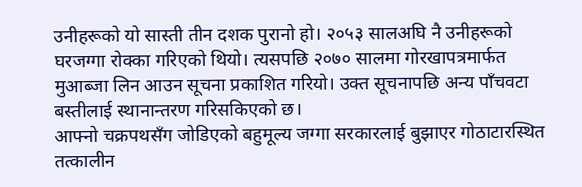उनीहरूको यो सास्ती तीन दशक पुरानो हो। २०५३ सालअघि नै उनीहरूको घरजग्गा रोक्का गरिएको थियो। त्यसपछि २०७० सालमा गोरखापत्रमार्फत मुआब्जा लिन आउन सूचना प्रकाशित गरियो। उक्त सूचनापछि अन्य पाँचवटा बस्तीलाई स्थानान्तरण गरिसकिएको छ।
आफ्नो चक्रपथसँग जोडिएको बहुमूल्य जग्गा सरकारलाई बुझाएर गोठाटारस्थित तत्कालीन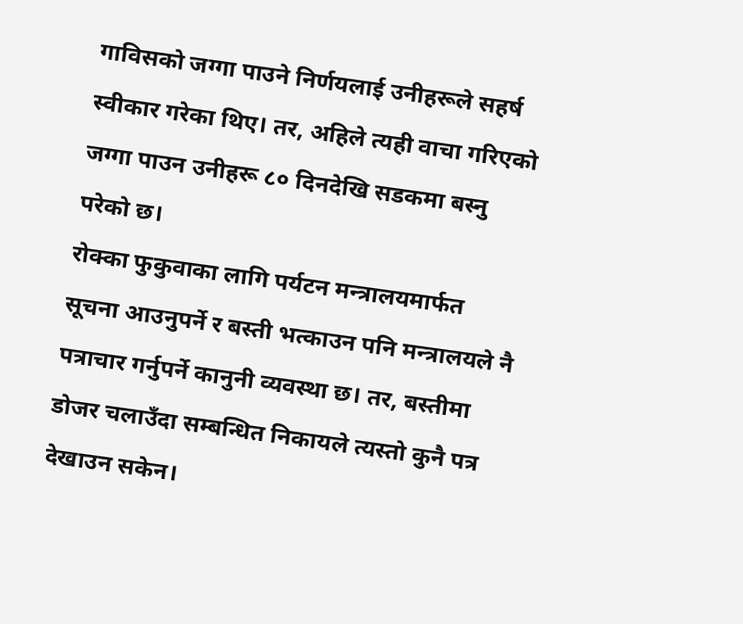गाविसको जग्गा पाउने निर्णयलाई उनीहरूले सहर्ष स्वीकार गरेका थिए। तर, अहिले त्यही वाचा गरिएको जग्गा पाउन उनीहरू ८० दिनदेखि सडकमा बस्नु परेको छ।
रोक्का फुकुवाका लागि पर्यटन मन्त्रालयमार्फत सूचना आउनुपर्ने र बस्ती भत्काउन पनि मन्त्रालयले नै पत्राचार गर्नुपर्ने कानुनी व्यवस्था छ। तर, बस्तीमा डोजर चलाउँदा सम्बन्धित निकायले त्यस्तो कुनै पत्र देखाउन सकेन।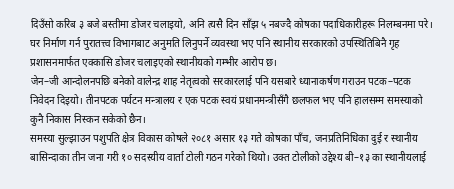दिउँसो करिब ३ बजे बस्तीमा डोजर चलाइयो, अनि त्यसै दिन साँझ ५ नबज्दै कोषका पदाधिकारीहरू निलम्बनमा परे। घर निर्माण गर्न पुरातत्त्व विभागबाट अनुमति लिनुपर्ने व्यवस्था भए पनि स्थानीय सरकारको उपस्थितिबिनै गृह प्रशासनमार्फत एक्कासि डोजर चलाइएको स्थानीयको गम्भीर आरोप छ।
जेन–जी आन्दोलनपछि बनेको वालेन्द्र शाह नेतृत्वको सरकारलाई पनि यसबारे ध्यानाकर्षण गराउन पटक–पटक निवेदन दिइयो। तीनपटक पर्यटन मन्त्रालय र एक पटक स्वयं प्रधानमन्त्रीसँगै छलफल भए पनि हालसम्म समस्याको कुनै निकास निस्कन सकेको छैन।
समस्या सुल्झाउन पशुपति क्षेत्र विकास कोषले २०८१ असार १३ गते कोषका पाँच, जनप्रतिनिधिका दुई र स्थानीय बासिन्दाका तीन जना गरी १० सदस्यीय वार्ता टोली गठन गरेको थियो। उक्त टोलीको उद्देश्य बी–१३ का स्थानीयलाई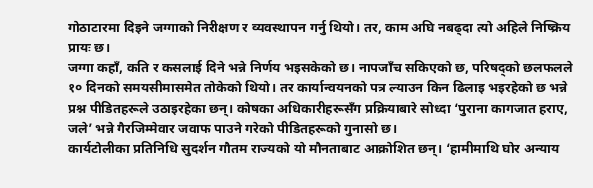गोठाटारमा दिइने जग्गाको निरीक्षण र व्यवस्थापन गर्नु थियो। तर, काम अघि नबढ्दा त्यो अहिले निष्क्रिय प्रायः छ।
जग्गा कहाँ, कति र कसलाई दिने भन्ने निर्णय भइसकेको छ। नापजाँच सकिएको छ, परिषद्को छलफलले १० दिनको समयसीमासमेत तोकेको थियो। तर कार्यान्वयनको पत्र ल्याउन किन ढिलाइ भइरहेको छ भन्ने प्रश्न पीडितहरूले उठाइरहेका छन्। कोषका अधिकारीहरूसँग प्रक्रियाबारे सोध्दा ‘पुराना कागजात हराए, जले’ भन्ने गैरजिम्मेवार जवाफ पाउने गरेको पीडितहरूको गुनासो छ।
कार्यटोलीका प्रतिनिधि सुदर्शन गौतम राज्यको यो मौनताबाट आक्रोशित छन्। ‘हामीमाथि घोर अन्याय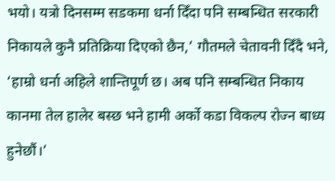भयो। यत्रो दिनसम्म सडकमा धर्ना दिँदा पनि सम्बन्धित सरकारी निकायले कुनै प्रतिक्रिया दिएको छैन,’ गौतमले चेतावनी दिँदै भने, ‘हाम्रो धर्ना अहिले शान्तिपूर्ण छ। अब पनि सम्बन्धित निकाय कानमा तेल हालेर बस्छ भने हामी अर्को कडा विकल्प रोज्न बाध्य हुनेछौं।’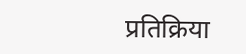प्रतिक्रिया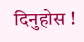दिनुहोस !